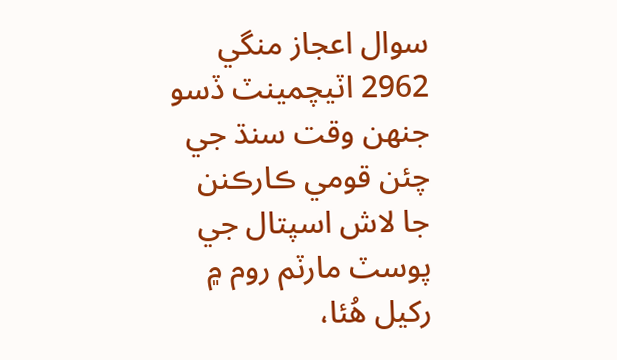سوال اعجاز منگي 2962 اٽيچمينٽ ڏسو جنهن وقت سنڌ جي چئن قومي ڪارڪنن جا لاش اسپتال جي پوسٽ مارٽم روم ۾ رکيل هُئا،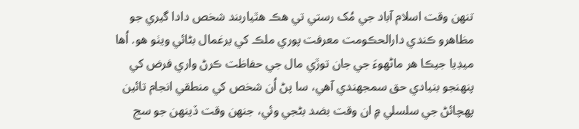تنهن وقت اسلام آباد جي مُک رستي تي هڪ هٿياربند شخص دادا گيري جو مظاهرو ڪندي دارالحڪومت معرفت پوري ملڪ کي يرغمال بڻائي ويٺو هو. اُها ميڊيا جيڪا هر ماڻهوءَ جي جان توڙي مال جي حفاظت ڪرڻ واري فرض کي پنهنجو بنيادي حق سمجهندي آهي، سا پڻ اُن شخص کي منطقي انجام تائين پهچائڻ جي سلسلي ۾ ان وقت بضد بڻجي وئي، جنهن وقت ڏينهن جو سج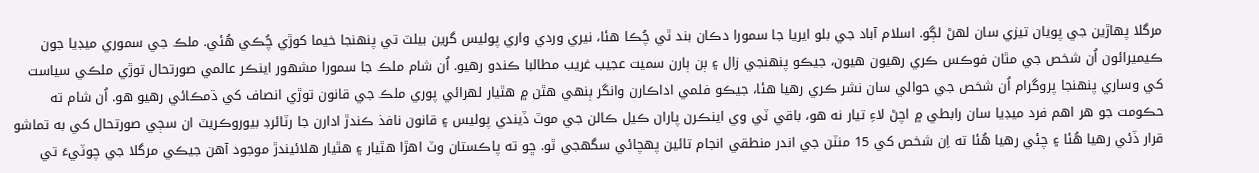مرگلا پهاڙين جي پويان تيزي سان لهڻ لڳو. اسلام آباد جي بلو ايريا جا سمورا دڪان بند ٿي چُڪا هئا، نيري وردي واري پوليس گرين بيلٽ تي پنهنجا خيما کوڙي چُڪي هُئي. ملڪ جي سموري ميڊيا جون ڪيميرائون اُن شخص جي مٿان فوڪس ڪري رهيون هيون، جيڪو پنهنجي زال ۽ ٻن ٻارن سميت عجيب غريب مطالبا ڪندو رهيو. اُن شام ملڪ جا سمورا مشهور اينڪر عالمي صورتحال توڙي ملڪي سياست کي وساري پنهنجا پروگرام اُن شخص جي حوالي سان نشر ڪري رهيا هئا، جيڪو فلمي اداڪارن وانگر ٻنهي هٿن ۾ هٿيار لهرائي پوري ملڪ جي قانون توڙي انصاف کي ڌمڪائي رهيو هو. اُن شام ته حڪومت جو هر اهم فرد ميڊيا سان رابطي ۾ اچڻ لاءِ تيار نه هو، باقي ٽي وي اينڪرن پاران ڪيل ڪالن جي موٽ ڏيندي پوليس ۽ قانون نافذ ڪندڙ ادارن جا رٽائرڊ بيوروڪريٽ ان سڄي صورتحال کي به تماشو قرار ڏئي رهيا هُئا ۽ چئي رهيا هُئا ته اِن شخص کي 15 منٽن جي اندر منطقي انجام تائين پهچائي سگهجي ٿو. ڇو ته پاڪستان وٽ اهڙا هٿيار ۽ هٿيار هلائيندڙ موجود آهن جيڪي مرگلا جي چوٽيءَ تي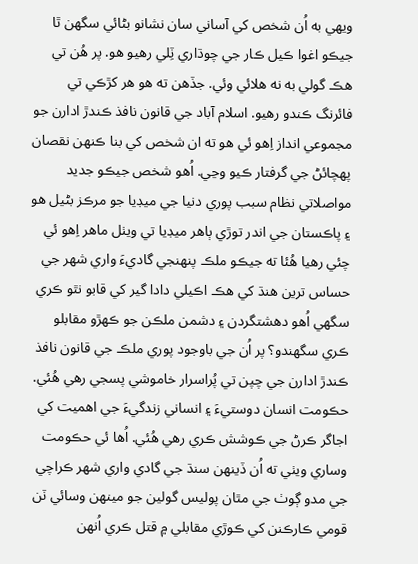ويهي به اُن شخص کي آساني سان نشانو بڻائي سگهن ٿا جيڪو اغوا ڪيل ڪار جي چوڌاري ٽِلي رهيو هو. پر هُن تي هڪ گولي به نه هلائي وئي. جڏهن ته هو هر کڙڪي تي فائرنگ ڪندو رهيو. اسلام آباد جي قانون نافذ ڪندڙ ادارن جو مجموعي انداز اِهو ئي هو ته ان شخص کي بنا ڪنهن نقصان پهچائڻ جي گرفتار ڪيو وڃي. اُهو شخص جيڪو جديد مواصلاتي نظام سبب پوري دنيا جي ميڊيا جو مرڪز بڻيل هو ۽ پاڪستان جي اندر توڙي ٻاهر ميڊيا تي ويٺل ماهر اِهو ئي چئي رهيا هُئا ته جيڪو ملڪ پنهنجي گاديءَ واري شهر جي حساس ترين هنڌ کي هڪ اڪيلي دادا گير کي قابو نٿو ڪري سگهي اُهو دهشتگردن ۽ دشمن ملڪن جو ڪهڙو مقابلو ڪري سگهندو؟ پر اُن جي باوجود پوري ملڪ جي قانون نافذ ڪندڙ ادارن جي چپن تي پُراسرار خاموشي پسجي رهي هُئي. حڪومت انسان دوستيءَ ۽ انساني زندگيءَ جي اهميت کي اجاگر ڪرڻ جي ڪوشش ڪري رهي هُئي. اُها ئي حڪومت وساري ويٺي ته اُن ڏينهن سنڌ جي گادي واري شهر ڪراچي جي مدو ڳوٺ جي مٿان پوليس گولين جو مينهن وسائي ٽن قومي ڪارڪنن کي ڪوڙي مقابلي ۾ قتل ڪري اُنهن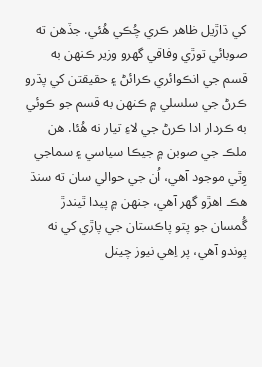کي ڌاڙيل ظاهر ڪري چُڪي هُئي. جڏهن ته صوبائي توڙي وفاقي گهرو وزير ڪنهن به قسم جي انڪوائري ڪرائڻ ۽ حقيقتن کي پڌرو ڪرڻ جي سلسلي ۾ ڪنهن به قسم جو ڪوئي به ڪردار ادا ڪرڻ جي لاءِ تيار نه هُئا. هن ملڪ جي صوبن ۾ جيڪا سياسي ۽ سماجي وِٿي موجود آهي، اُن جي حوالي سان ته سنڌ هڪ اهڙو گهر آهي، جنهن ۾ پيدا ٿيندڙ گُمسان جو پتو پاڪستان جي پاڙي کي نه پوندو آهي، پر اِهي نيوز چينل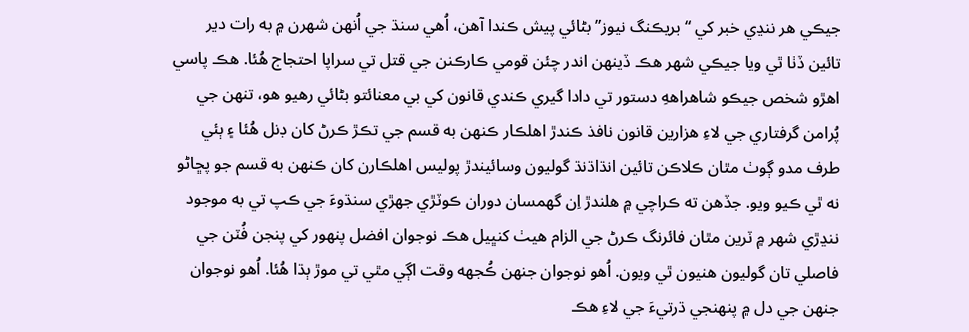جيڪي هر ننڍي خبر کي “بريڪنگ نيوز” بڻائي پيش ڪندا آهن، اُهي سنڌ جي اُنهن شهرن ۾ به رات دير تائين ڏٺا ٿي ويا جيڪي شهر هڪ ڏينهن اندر چئن قومي ڪارڪنن جي قتل تي سراپا احتجاج هُئا. هڪ پاسي اهڙو شخص جيڪو شاهراههِ دستور تي دادا گيري ڪندي قانون کي بي معنائتو بڻائي رهيو هو، تنهن جي پُرامن گرفتاري جي لاءِ هزارين قانون نافذ ڪندڙ اهلڪار ڪنهن به قسم جي تڪڙ ڪرڻ کان ڊنل هُئا ۽ ٻئي طرف مدو ڳوٺ مٿان ڪلاڪن تائين انڌاڌنڌ گوليون وسائيندڙ پوليس اهلڪارن کان ڪنهن به قسم جو پڇاڻو نه ٿي ڪيو ويو. جڏهن ته ڪراچي ۾ هلندڙ اِن گهمسان دوران ڪوٽڙي جهڙي سنڌوءَ جي ڪپ تي به موجود ننڍڙي شهر ۾ ٽرين مٿان فائرنگ ڪرڻ جي الزام هيٺ کنڀيل هڪ نوجوان افضل پنهور کي پنجن فُٽن جي فاصلي تان گوليون هنيون ٿي ويون. اُهو نوجوان جنهن ڪُجهه وقت اڳي مٿي تي موڙ ٻڌا هُئا. اُهو نوجوان جنهن جي دل ۾ پنهنجي ڌرتيءَ جي لاءِ هڪ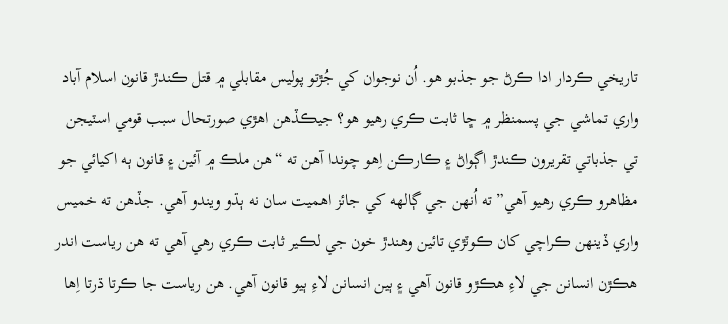تاريخي ڪردار ادا ڪرڻ جو جذبو هو. اُن نوجوان کي جُڙتو پوليس مقابلي ۾ قتل ڪندڙ قانون اسلام آباد واري تماشي جي پسمنظر ۾ ڇا ثابت ڪري رهيو هو؟ جيڪڏهن اهڙي صورتحال سبب قومي اسٽيجن تي جذباتي تقريرون ڪندڙ اڳواڻ ۽ ڪارڪن اِهو چوندا آهن ته “هن ملڪ ۾ آئين ۽ قانون ٻه اکيائي جو مظاهرو ڪري رهيو آهي” ته اُنهن جي ڳالهه کي جائز اهميت سان نه ٻڌو ويندو آهي. جڏهن ته خميس واري ڏينهن ڪراچي کان ڪوٽڙي تائين وهندڙ خون جي لڪير ثابت ڪري رهي آهي ته هن رياست اندر هڪڙن انسانن جي لاءِ هڪڙو قانون آهي ۽ ٻين انسانن لاءِ ٻيو قانون آهي. هن رياست جا ڪرتا ڌرتا اِها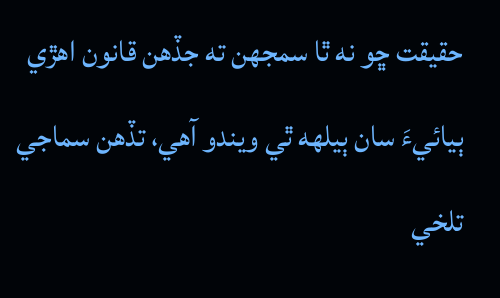حقيقت ڇو نه ٿا سمجهن ته جڏهن قانون اهڙي ٻيائيءَ سان ٻيلهه ٿي ويندو آهي، تڏهن سماجي تلخي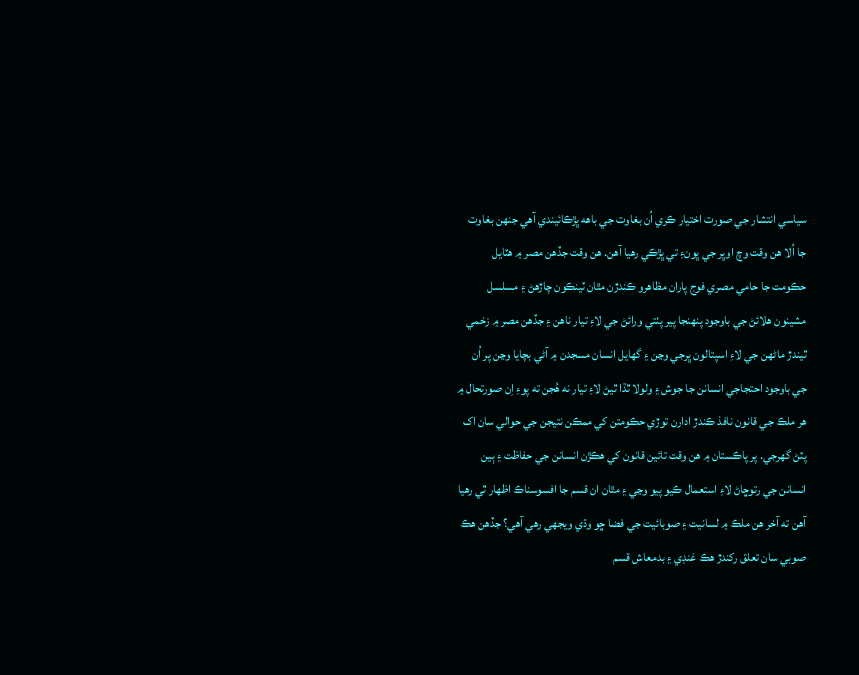سياسي انتشار جي صورت اختيار ڪري اُن بغاوت جي باهه ڀڙڪائيندي آهي جنهن بغاوت جا اُلا هن وقت وچ اوڀر جي ڀونءِ تي ڀڙڪي رهيا آهن. هن وقت جڏهن مصر ۾ هٽايل حڪومت جا حامي مصري فوج پاران مظاهرو ڪندڙن مٿان ٽينڪون چاڙهڻ ۽ مسلسل مشينون هلائڻ جي باوجود پنهنجا پير پٺتي ورائڻ جي لاءِ تيار ناهن ۽ جڏهن مصر ۾ زخمي ٿيندڙ ماڻهن جي لاءِ اسپتالون ڀرجي وڃن ۽ گهايل انسان مسجدن ۾ آڻي بچايا وڃن پر اُن جي باوجود احتجاجي انسانن جا جوش ۽ ولولا ٿڌا ٿيڻ لاءِ تيار نه هُجن ته پوءِ اِن صورتحال ۾ هر ملڪ جي قانون نافذ ڪندڙ ادارن توڙي حڪومتن کي ممڪن نتيجن جي حوالي سان اک پٽڻ گهرجي. پر پاڪستان ۾ هن وقت تائين قانون کي هڪڙن انسانن جي حفاظت ۽ ٻين انسانن جي رتوڇاڻ لاءِ استعمال ڪيو پيو وڃي ۽ مٿان ان قسم جا افسوسناڪ اظهار ٿي رهيا آهن ته آخر هن ملڪ ۾ لسانيت ۽ صوبائيت جي فضا ڇو وڌي ويجهي رهي آهي؟ جڏهن هڪ صوبي سان تعلق رکندڙ هڪ غنڊي ۽ بدمعاش قسم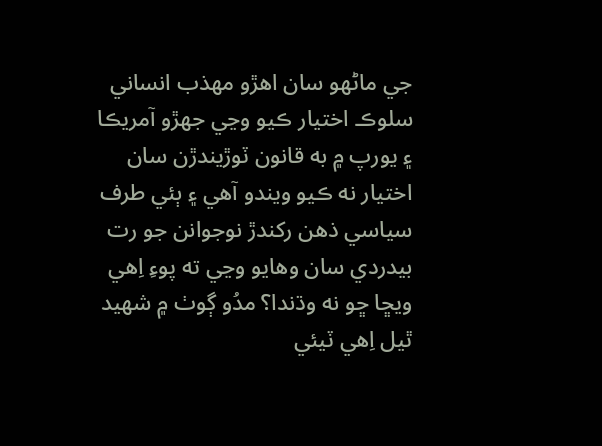جي ماڻهو سان اهڙو مهذب انساني سلوڪ اختيار ڪيو وڃي جهڙو آمريڪا ۽ يورپ ۾ به قانون ٽوڙيندڙن سان اختيار نه ڪيو ويندو آهي ۽ ٻئي طرف سياسي ذهن رکندڙ نوجوانن جو رت بيدردي سان وهايو وڃي ته پوءِ اِهي ويڇا ڇو نه وڌندا؟ مدُو ڳوٺ ۾ شهيد ٿيل اِهي ٽيئي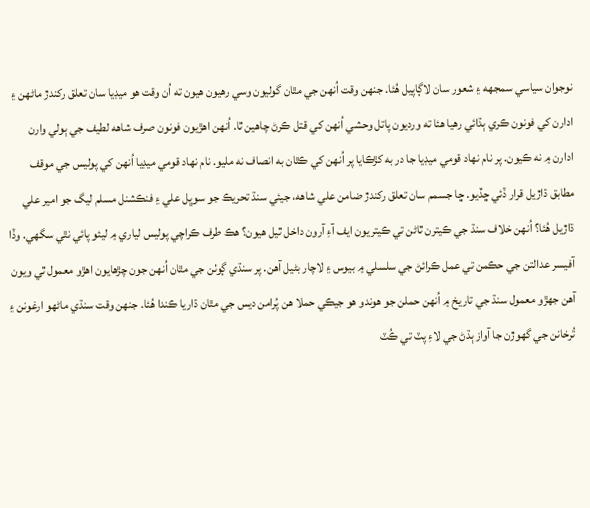نوجوان سياسي سمجهه ۽ شعور سان لاڳاپيل هُئا. جنهن وقت اُنهن جي مٿان گوليون وسي رهيون هيون ته اُن وقت هو ميڊيا سان تعلق رکندڙ ماڻهن ۽ ادارن کي فونون ڪري ٻڌائي رهيا هئا ته ورديون پاتل وحشي اُنهن کي قتل ڪرڻ چاهين ٿا. اُنهن اهڙيون فونون صرف شاهه لطيف جي ٻولي وارن ادارن ۾ نه ڪيون. پر نام نهاد قومي ميڊيا جا در به کڙڪايا پر اُنهن کي ڪٿان به انصاف نه مليو. نام نهاد قومي ميڊيا اُنهن کي پوليس جي موقف مطابق ڌاڙيل قرار ڏئي ڇڏيو. ڇا جسمم سان تعلق رکندڙ ضامن علي شاهه، جيئي سنڌ تحريڪ جو سوڀل علي ۽ فنڪشنل مسلم ليگ جو امير علي ڌاڙيل هُئا؟ اُنهن خلاف سنڌ جي ڪيترن ٿاڻن تي ڪيتريون ايف آءِ آرون داخل ٿيل هيون؟ هڪ طرف ڪراچي پوليس لياري ۾ ليئو پائي نٿي سگهي. وڏا آفيسر عدالتن جي حڪمن تي عمل ڪرائڻ جي سلسلي ۾ بيوس ۽ لاچار بڻيل آهن. پر سنڌي ڳوٺن جي مٿان اُنهن جون چڙهايون اهڙو معمول ٿي ويون آهن جهڙو معمول سنڌ جي تاريخ ۾ اُنهن حملن جو هوندو هو جيڪي حملا هن پُرامن ديس جي مٿان ڌاريا ڪندا هُئا. جنهن وقت سنڌي ماڻهو ارغونن ۽ تُرخانن جي گهوڙن جا آواز ٻڌڻ جي لاءِ پٽ تي ڪُٽ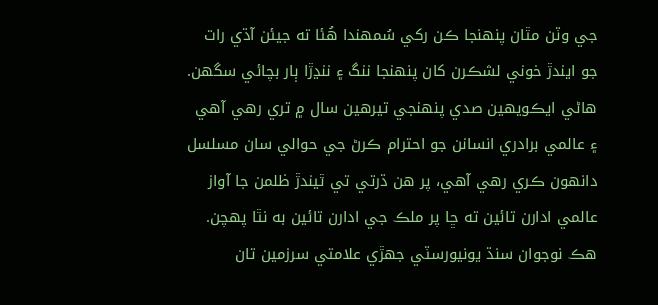جي وٽن مٿان پنهنجا ڪن رکي سُمهندا هُئا ته جيئن آڌي رات جو ايندڙ خوني لشڪرن کان پنهنجا ننگ ۽ ننڍڙا ٻار بچائي سگهن. هاڻي ايڪويهين صدي پنهنجي تيرهين سال ۾ تري رهي آهي ۽ عالمي برادري انسانن جو احترام ڪرڻ جي حوالي سان مسلسل دانهون ڪري رهي آهي، پر هن ڌرتي تي ٿيندڙ ظلمن جا آواز عالمي ادارن تائين ته ڇا پر ملڪ جي ادارن تائين به نٿا پهچن. هڪ نوجوان سنڌ يونيورسٽي جهڙي علامتي سرزمين تان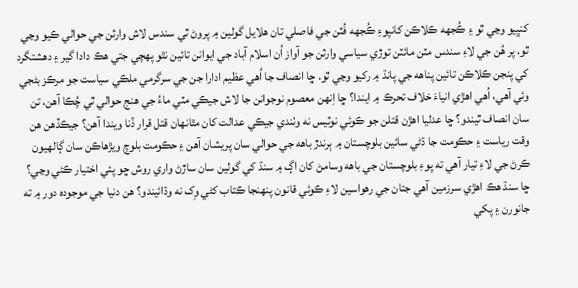کنڀيو وڃي ٿو ۽ ڪُجهه ڪلاڪن کانپوءِ ڪُجهه فُٽن جي فاصلي تان هلايل گولين ۾ پروڻ ٿي سندس لاش وارثن جي حوالي ڪيو وڃي ٿو. پر هُن جي لاءِ سندس مٽن مائٽن توڙي سياسي وارثن جو آواز اُن اسلام آباد جي ايوانن تائين نٿو پهچي جتي هڪ دادا گير ۽ دهشتگرد کي پنجن ڪلاڪن تائين پناهه جي پانڌ ۾ رکيو وڃي ٿو. ڇا انصاف جا اُهي عظيم ادارا جن جي سرگرمي ملڪي سياست جو مرڪز بڻجي وئي آهي، اُهي اهڙي انياءَ خلاف تحرڪ ۾ ايندا؟ ڇا اِنهن معصوم نوجوانن جا لاش جيڪي مٽي ماءُ جي هنج حوالي ٿي چُڪا آهن، تن سان انصاف ٿيندو؟ ڇا عدليا اهڙن قتلن جو ڪوئي نوٽيس نه وٺندي جيڪي عدالت کان مٿانهان قتل قرار ڏنا ويندا آهن؟ جيڪڏهن هن وقت رياست ۽ حڪومت جا ڌڻي سائين بلوچستان ۾ ٻرندڙ باهه جي حوالي سان پريشان آهن ۽ حڪومت بلوچ ويڙهاڪن سان ڳالهيون ڪرڻ جي لاءِ تيار آهي ته پوءِ بلوچستان جي باهه وسامڻ کان اڳ ۾ سنڌ کي گولين سان ساڙڻ واري روش ڇو پئي اختيار ڪئي وڃي؟ ڇا سنڌ هڪ اهڙي سرزمين آهي جتان جي رهواسين لاءِ ڪوئي قانون پنهنجا ڪتاب کڻي وِک نه وڌائيندو؟ هن دنيا جي موجوده دور ۾ ته جانورن ۽ پکي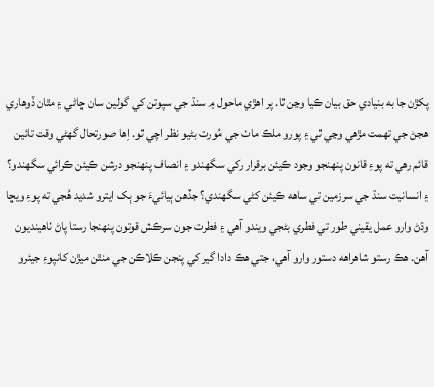پکڙن جا به بنيادي حق بيان ڪيا وڃن ٿا. پر اهڙي ماحول ۾ سنڌ جي سپوتن کي گولين سان ڇاڻي ۽ مٿان ڏوهاري هجڻ جي تهمت مڙهي وڃي ٿي ۽ پورو ملڪ ماٺ جي مُورت بڻيو نظر اچي ٿو. اِها صورتحال گهڻي وقت تائين قائم رهي ته پوءِ قانون پنهنجو وجود ڪيئن برقرار رکي سگهندو ۽ انصاف پنهنجو درشن ڪيئن ڪرائي سگهندو؟ ۽ انسانيت سنڌ جي سرزمين تي ساهه ڪيئن کڻي سگهندي؟ جڏهن ٻيائيءَ جو ٻک ايترو شديد هُجي ته پوءِ ويڇا وڌڻ وارو عمل يقيني طور تي فطري بڻجي ويندو آهي ۽ فطرت جون سرڪش قوتون پنهنجا رستا پاڻ ٺاهينديون آهن. هڪ رستو شاهراهه دستور وارو آهي، جتي هڪ دادا گير کي پنجن ڪلاڪن جي منٿن ميڙن کانپوءِ جيئرو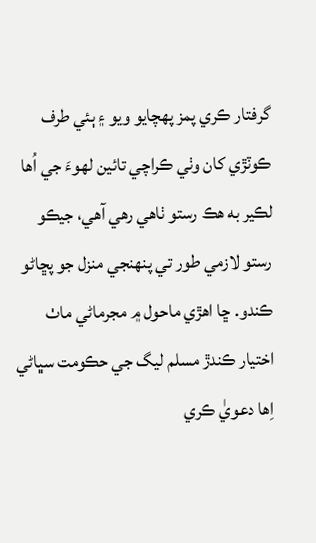گرفتار ڪري پمز پهچايو ويو ۽ ٻئي طرف ڪوٽڙي کان وٺي ڪراچي تائين لهوءَ جي اُها لڪير به هڪ رستو ٺاهي رهي آهي، جيڪو رستو لازمي طور تي پنهنجي منزل جو پڇاڻو ڪندو. ڇا اهڙي ماحول ۾ مجرماڻي ماٺ اختيار ڪندڙ مسلم ليگ جي حڪومت سڀاڻي اِها دعويٰ ڪري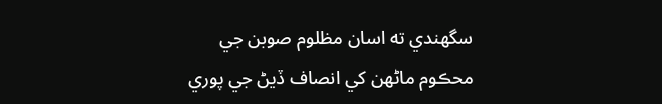سگهندي ته اسان مظلوم صوبن جي محڪوم ماڻهن کي انصاف ڏيڻ جي پوري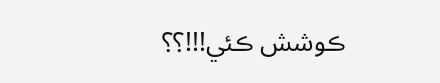ڪوشش ڪئي!!!؟؟